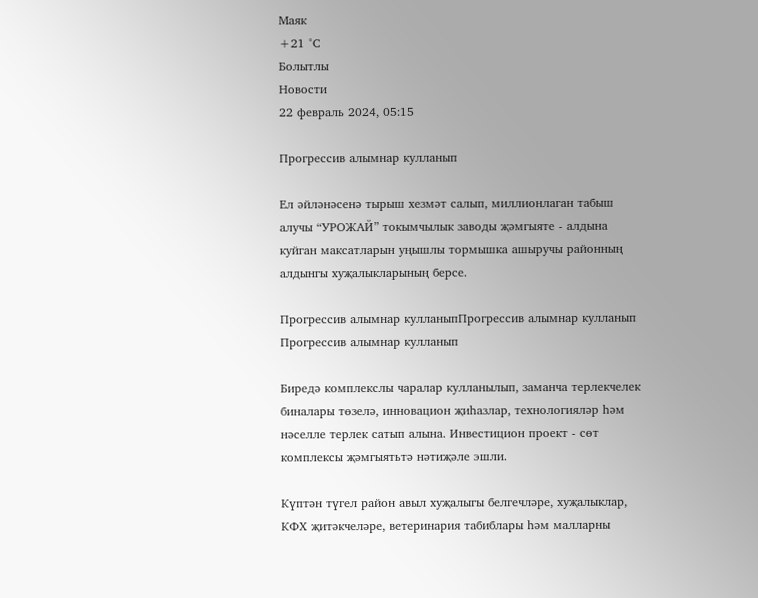Маяк
+21 °С
Болытлы
Новости
22 февраль 2024, 05:15

Прогрессив алымнар кулланып

Ел әйләнәсенә тырыш хезмәт салып, миллионлаган табыш алучы “УРОЖАЙ” токымчылык заводы җәмгыяте - алдына куйган максатларын уңышлы тормышка ашыручы районның алдынгы хуҗалыкларының берсе.

Прогрессив алымнар кулланыпПрогрессив алымнар кулланып
Прогрессив алымнар кулланып

Биредә комплекслы чаралар кулланылып, заманча терлекчелек биналары төзелә, инновацион җиһазлар, технологияләр һәм нәселле терлек сатып алына. Инвестицион проект - сөт комплексы җәмгыятьтә нәтиҗәле эшли.

Күптән түгел район авыл хуҗалыгы белгечләре, хуҗалыклар, КФХ җитәкчеләре, ветеринария табиблары һәм малларны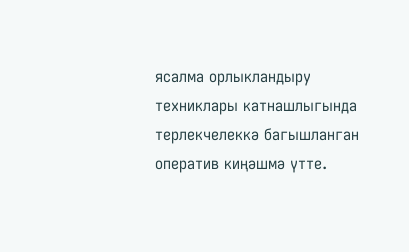ясалма орлыкландыру техниклары катнашлыгында терлекчелеккә багышланган оператив киңәшмә үтте.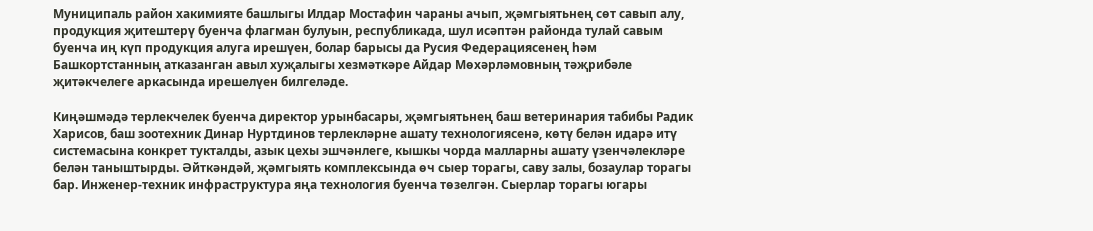Муниципаль район хакимияте башлыгы Илдар Мостафин чараны ачып, җәмгыятьнең сөт савып алу, продукция җитештерү буенча флагман булуын, республикада, шул исәптән районда тулай савым буенча иң күп продукция алуга ирешүен, болар барысы да Русия Федерациясенең һәм Башкортстанның атказанган авыл хуҗалыгы хезмәткәре Айдар Мөхәрләмовның тәҗрибәле җитәкчелеге аркасында ирешелүен билгеләде.

Киңәшмәдә терлекчелек буенча директор урынбасары, җәмгыятьнең баш ветеринария табибы Радик Харисов, баш зоотехник Динар Нуртдинов терлекләрне ашату технологиясенә, көтү белән идарә итү системасына конкрет тукталды, азык цехы эшчәнлеге, кышкы чорда малларны ашату үзенчәлекләре белән таныштырды. Әйткәндәй, җәмгыять комплексында өч сыер торагы, саву залы, бозаулар торагы бар. Инженер-техник инфраструктура яңа технология буенча төзелгән. Сыерлар торагы югары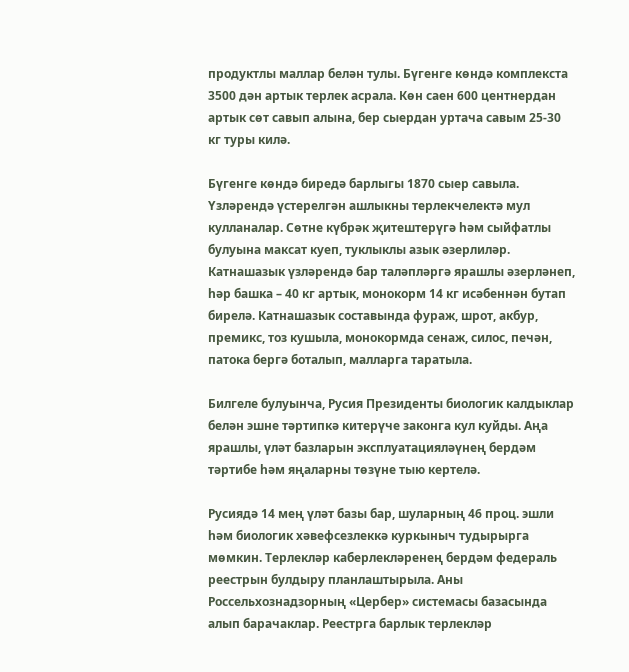продуктлы маллар белән тулы. Бүгенге көндә комплекста 3500 дән артык терлек асрала. Көн саен 600 центнердан артык сөт савып алына, бер сыердан уртача савым 25-30 кг туры килә.

Бүгенге көндә биредә барлыгы 1870 сыер савыла. Үзләрендә үстерелгән ашлыкны терлекчелектә мул кулланалар. Сөтне күбрәк җитештерүгә һәм сыйфатлы булуына максат куеп, туклыклы азык әзерлиләр. Катнашазык үзләрендә бар таләпләргә ярашлы әзерләнеп, һәр башка – 40 кг артык, монокорм 14 кг исәбеннән бутап бирелә. Катнашазык составында фураж, шрот, акбур, премикс, тоз кушыла, монокормда сенаж, силос, печән, патока бергә боталып, малларга таратыла.

Билгеле булуынча, Русия Президенты биологик калдыклар белән эшне тәртипкә китерүче законга кул куйды. Аңа ярашлы, үләт базларын эксплуатацияләүнең бердәм тәртибе һәм яңаларны төзүне тыю кертелә.

Русиядә 14 мең үләт базы бар, шуларның 46 проц. эшли һәм биологик хәвефсезлеккә куркыныч тудырырга мөмкин. Терлекләр каберлекләренең бердәм федераль реестрын булдыру планлаштырыла. Аны Россельхознадзорның «Цербер» системасы базасында алып барачаклар. Реестрга барлык терлекләр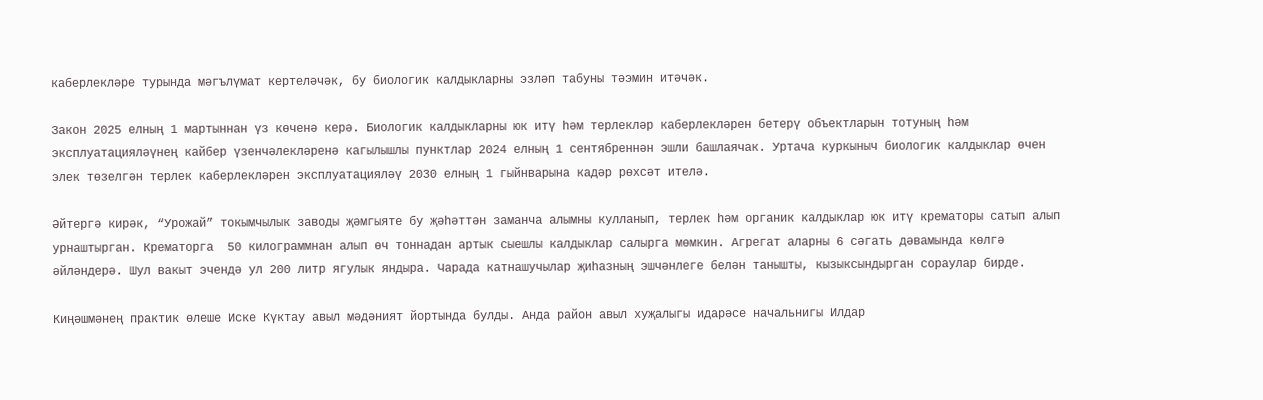каберлекләре турында мәгълүмат кертеләчәк, бу биологик калдыкларны эзләп табуны тәэмин итәчәк.

Закон 2025 елның 1 мартыннан үз көченә керә. Биологик калдыкларны юк итү һәм терлекләр каберлекләрен бетерү объектларын тотуның һәм эксплуатацияләүнең кайбер үзенчәлекләренә кагылышлы пунктлар 2024 елның 1 сентябреннән эшли башлаячак. Уртача куркыныч биологик калдыклар өчен элек төзелгән терлек каберлекләрен эксплуатацияләү 2030 елның 1 гыйнварына кадәр рөхсәт ителә.

Әйтергә кирәк, “Урожай” токымчылык заводы җәмгыяте бу җәһәттән заманча алымны кулланып, терлек һәм органик калдыклар юк итү крематоры сатып алып урнаштырган. Крематорга  50 килограммнан алып өч тоннадан артык сыешлы калдыклар салырга мөмкин. Агрегат аларны 6 сәгать дәвамында көлгә әйләндерә. Шул вакыт эчендә ул 200 литр ягулык яндыра. Чарада катнашучылар җиһазның эшчәнлеге белән танышты, кызыксындырган сораулар бирде.

Киңәшмәнең практик өлеше Иске Күктау авыл мәдәният йортында булды. Анда район авыл хуҗалыгы идарәсе начальнигы Илдар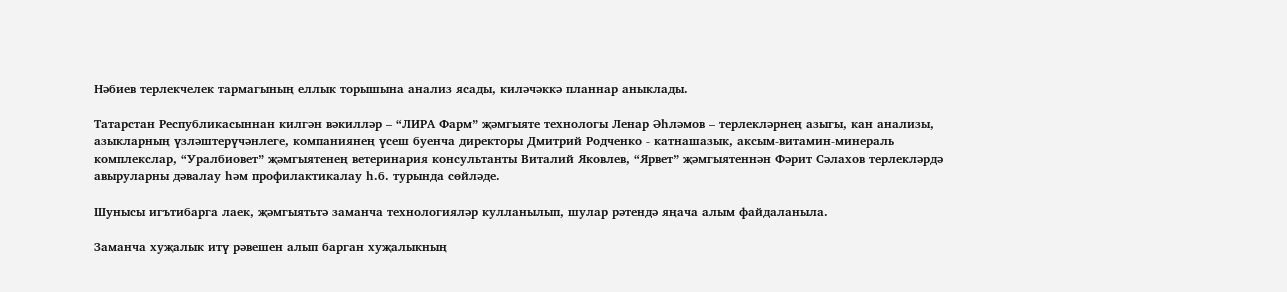Нәбиев терлекчелек тармагының еллык торышына анализ ясады, киләчәккә планнар аныклады.

Татарстан Республикасыннан килгән вәкилләр – “ЛИРА Фарм” җәмгыяте технологы Ленар Әһләмов – терлекләрнең азыгы, кан анализы, азыкларның үзләштерүчәнлеге, компаниянең үсеш буенча директоры Дмитрий Родченко - катнашазык, аксым-витамин-минераль комплекслар, “Уралбиовет” җәмгыятенең ветеринария консультанты Виталий Яковлев, “Ярвет” җәмгыятеннән Фәрит Сәлахов терлекләрдә авыруларны дәвалау һәм профилактикалау һ.б. турында сөйләде.

Шунысы игътибарга лаек, җәмгыятьтә заманча технологияләр кулланылып, шулар рәтендә яңача алым файдаланыла.

Заманча хуҗалык итү рәвешен алып барган хуҗалыкның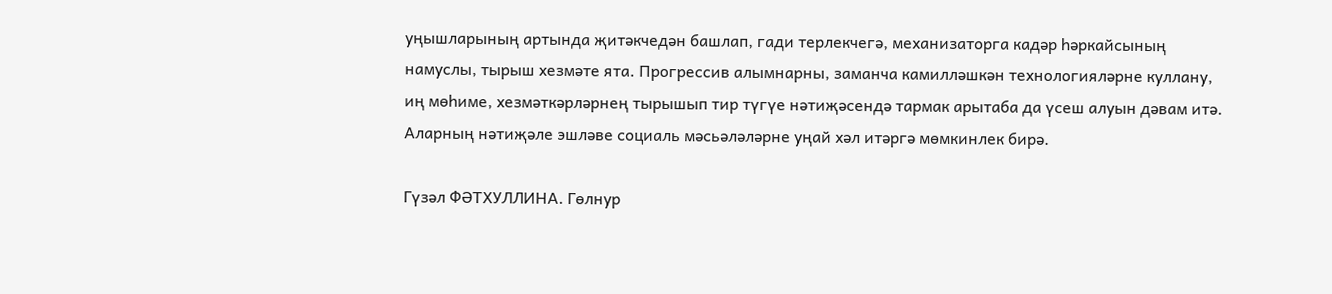уңышларының артында җитәкчедән башлап, гади терлекчегә, механизаторга кадәр һәркайсының намуслы, тырыш хезмәте ята. Прогрессив алымнарны, заманча камилләшкән технологияләрне куллану, иң мөһиме, хезмәткәрләрнең тырышып тир түгүе нәтиҗәсендә тармак арытаба да үсеш алуын дәвам итә. Аларның нәтиҗәле эшләве социаль мәсьәләләрне уңай хәл итәргә мөмкинлек бирә.

Гүзәл ФӘТХУЛЛИНА. Гөлнур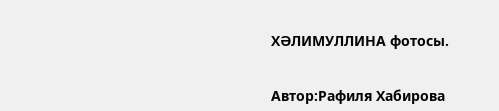ХӘЛИМУЛЛИНА фотосы.


Автор:Рафиля Хабирова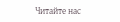Читайте нас